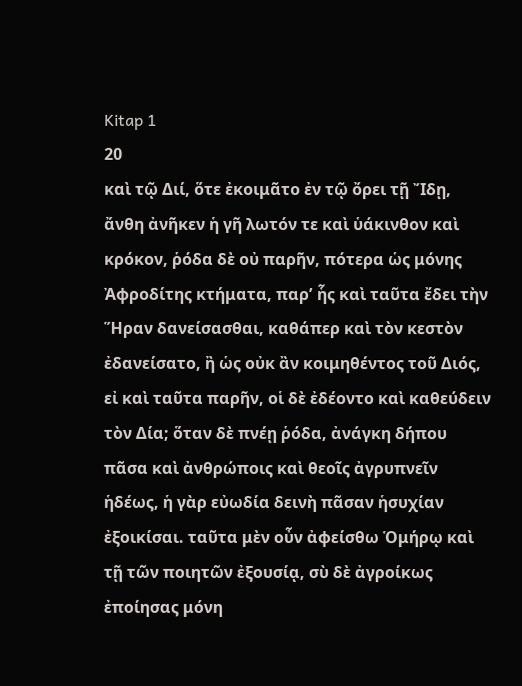Kitap 1
20
καὶ τῷ Διί, ὅτε ἐκοιμᾶτο ἐν τῷ ὄρει τῇ Ἴδῃ, ἄνθη ἀνῆκεν ἡ γῆ λωτόν τε καὶ ὑάκινθον καὶ κρόκον, ῥόδα δὲ οὐ παρῆν, πότερα ὡς μόνης Ἀφροδίτης κτήματα, παρʼ ἧς καὶ ταῦτα ἔδει τὴν Ἥραν δανείσασθαι, καθάπερ καὶ τὸν κεστὸν ἐδανείσατο, ἢ ὡς οὐκ ἂν κοιμηθέντος τοῦ Διός, εἰ καὶ ταῦτα παρῆν, οἱ δὲ ἐδέοντο καὶ καθεύδειν τὸν Δία; ὅταν δὲ πνέῃ ῥόδα, ἀνάγκη δήπου πᾶσα καὶ ἀνθρώποις καὶ θεοῖς ἀγρυπνεῖν ἡδέως, ἡ γὰρ εὐωδία δεινὴ πᾶσαν ἡσυχίαν ἐξοικίσαι. ταῦτα μὲν οὖν ἀφείσθω Ὁμήρῳ καὶ τῇ τῶν ποιητῶν ἐξουσίᾳ, σὺ δὲ ἀγροίκως ἐποίησας μόνη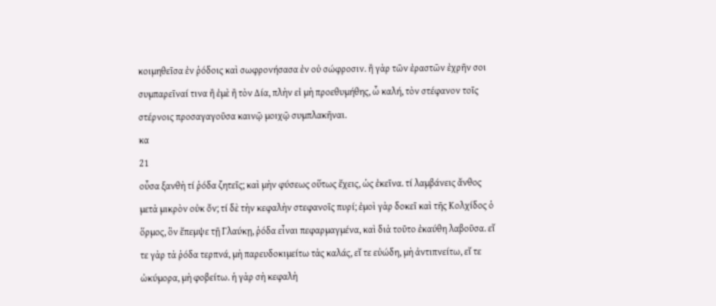κοιμηθεῖσα ἐν ῥόδοις καὶ σωφρονήσασα ἐν οὐ σώφροσιν. ἢ γὰρ τῶν ἐραστῶν ἐχρῆν σοι συμπαρεῖναί τινα ἢ ἐμὲ ἢ τὸν Δία, πλὴν εἰ μὴ προεθυμήθης, ὦ καλή, τὸν στέφανον τοῖς στέρνοις προσαγαγοῦσα καινῷ μοιχῷ συμπλακῆναι.
κα
21
οὖσα ξανθὴ τί ῥόδα ζητεῖς; καὶ μὴν φύσεως οὕτως ἔχεις, ὡς ἐκεῖνα. τί λαμβάνεις ἄνθος μετὰ μικρὸν οὐκ ὄν; τί δὲ τὴν κεφαλὴν στεφανοῖς πυρί; ἐμοὶ γὰρ δοκεῖ καὶ τῆς Κολχίδος ὁ ὅρμος, ὃν ἔπεμψε τῇ Γλαύκῃ, ῥόδα εἶναι πεφαρμαγμένα, καὶ διὰ τοῦτο ἐκαύθη λαβοῦσα. εἴ τε γὰρ τὰ ῥόδα τερπνά, μὴ παρευδοκιμείτω τὰς καλάς, εἴ τε εὐώδη, μὴ ἀντιπνείτω, εἴ τε ὠκύμορα, μὴ φοβείτω. ἡ γὰρ σὴ κεφαλὴ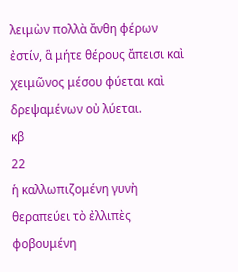λειμὼν πολλὰ ἄνθη φέρων ἐστίν, ἃ μήτε θέρους ἄπεισι καὶ χειμῶνος μέσου φύεται καὶ δρεψαμένων οὐ λύεται.
κβ
22
ἡ καλλωπιζομένη γυνὴ θεραπεύει τὸ ἐλλιπὲς φοβουμένη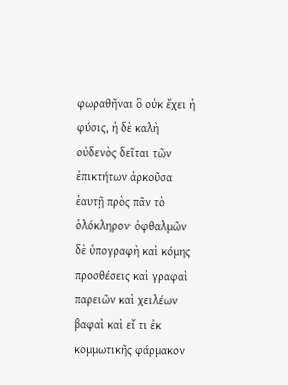φωραθῆναι ὃ οὐκ ἔχει ἡ φύσις, ἡ δὲ καλὴ οὐδενὸς δεῖται τῶν ἐπικτήτων ἀρκοῦσα ἑαυτῇ πρὸς πᾶν τὸ ὁλόκληρον· ὀφθαλμῶν δὲ ὑπογραφὴ καὶ κόμης προσθέσεις καὶ γραφαὶ παρειῶν καὶ χειλέων βαφαὶ καὶ εἴ τι ἐκ κομμωτικῆς φάρμακον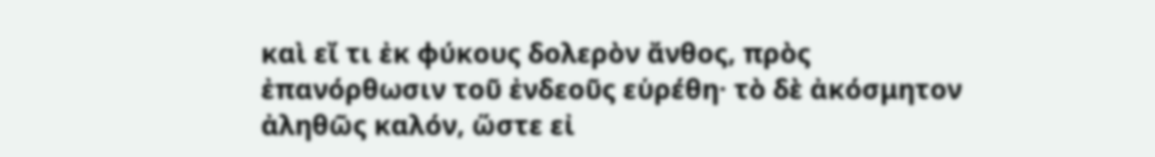καὶ εἴ τι ἐκ φύκους δολερὸν ἄνθος, πρὸς ἐπανόρθωσιν τοῦ ἐνδεοῦς εὑρέθη· τὸ δὲ ἀκόσμητον ἀληθῶς καλόν, ὥστε εἰ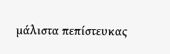μάλιστα πεπίστευκας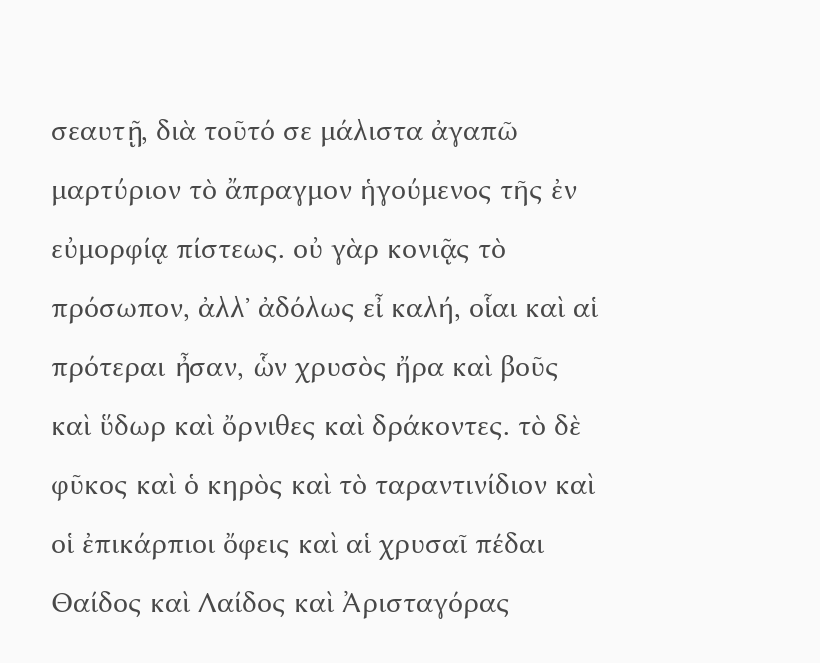σεαυτῇ, διὰ τοῦτό σε μάλιστα ἀγαπῶ μαρτύριον τὸ ἄπραγμον ἡγούμενος τῆς ἐν εὐμορφίᾳ πίστεως. οὐ γὰρ κονιᾷς τὸ πρόσωπον, ἀλλʼ ἀδόλως εἶ καλή, οἷαι καὶ αἱ πρότεραι ἦσαν, ὧν χρυσὸς ἤρα καὶ βοῦς καὶ ὕδωρ καὶ ὄρνιθες καὶ δράκοντες. τὸ δὲ φῦκος καὶ ὁ κηρὸς καὶ τὸ ταραντινίδιον καὶ οἱ ἐπικάρπιοι ὄφεις καὶ αἱ χρυσαῖ πέδαι Θαίδος καὶ Λαίδος καὶ Ἀρισταγόρας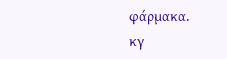φάρμακα.
κγ